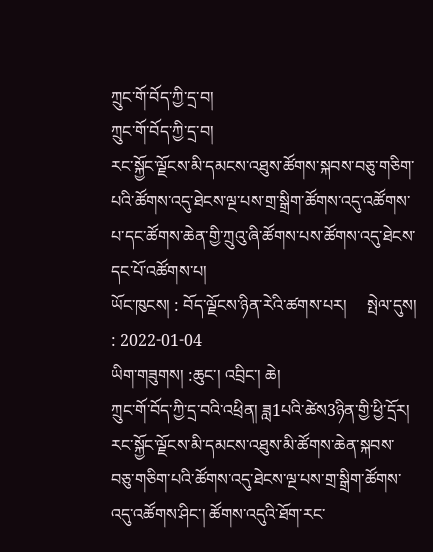ཀྲུང་གོ་བོད་ཀྱི་དྲ་བ།
ཀྲུང་གོ་བོད་ཀྱི་དྲ་བ།
རང་སྐྱོང་ལྗོངས་མི་དམངས་འཐུས་ཚོགས་སྐབས་བཅུ་གཅིག་པའི་ཚོགས་འདུ་ཐེངས་ལྔ་པས་གྲ་སྒྲིག་ཚོགས་འདུ་འཚོགས་པ་དང་ཚོགས་ཆེན་གྱི་ཀྲུའུ་ཞི་ཚོགས་པས་ཚོགས་འདུ་ཐེངས་དང་པོ་འཚོགས་པ།
ཡོང་ཁུངས། : བོད་ལྗོངས་ཉིན་རེའི་ཚགས་པར།     སྤེལ་དུས། : 2022-01-04
ཡིག་གཟུགས། :ཆུང་། འབྲིང་། ཆེ།
ཀྲུང་གོ་བོད་ཀྱི་དྲ་བའི་འཕྲིན། ཟླ1པའི་ཚེས3ཉིན་གྱི་ཕྱི་དྲོར། རང་སྐྱོང་ལྗོངས་མི་དམངས་འཐུས་མི་ཚོགས་ཆེན་སྐབས་བཅུ་གཅིག་པའི་ཚོགས་འདུ་ཐེངས་ལྔ་པས་གྲ་སྒྲིག་ཚོགས་འདུ་འཚོགས་ཤིང་། ཚོགས་འདུའི་ཐོག་རང་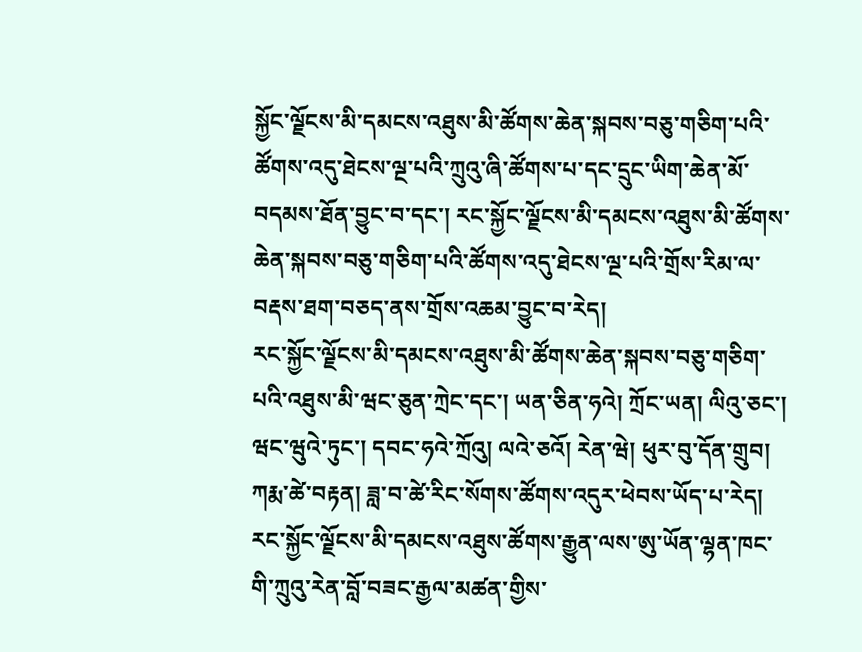སྐྱོང་ལྗོངས་མི་དམངས་འཐུས་མི་ཚོགས་ཆེན་སྐབས་བཅུ་གཅིག་པའི་ཚོགས་འདུ་ཐེངས་ལྔ་པའི་ཀྲུའུ་ཞི་ཚོགས་པ་དང་དྲུང་ཡིག་ཆེན་མོ་བདམས་ཐོན་བྱུང་བ་དང་། རང་སྐྱོང་ལྗོངས་མི་དམངས་འཐུས་མི་ཚོགས་ཆེན་སྐབས་བཅུ་གཅིག་པའི་ཚོགས་འདུ་ཐེངས་ལྔ་པའི་གྲོས་རིམ་ལ་བརྡས་ཐག་བཅད་ནས་གྲོས་འཆམ་བྱུང་བ་རེད།
རང་སྐྱོང་ལྗོངས་མི་དམངས་འཐུས་མི་ཚོགས་ཆེན་སྐབས་བཅུ་གཅིག་པའི་འཐུས་མི་ཝང་ཅུན་ཀྲེང་དང་། ཡན་ཅིན་ཧའེ། ཀྲོང་ཡན། ལིའུ་ཅང་། ཝང་ཝུའེ་ཏུང་། དབང་ཧའེ་ཀྲོའུ། ལའེ་ཅའོ། རེན་ཝེ། ཕུར་བུ་དོན་གྲུབ། ཀརྨ་ཚེ་བརྟན། ཟླ་བ་ཚེ་རིང་སོགས་ཚོགས་འདུར་ཕེབས་ཡོད་པ་རེད།
རང་སྐྱོང་ལྗོངས་མི་དམངས་འཐུས་ཚོགས་རྒྱུན་ལས་ཨུ་ཡོན་ལྷན་ཁང་གི་ཀྲུའུ་རེན་བློ་བཟང་རྒྱལ་མཚན་གྱིས་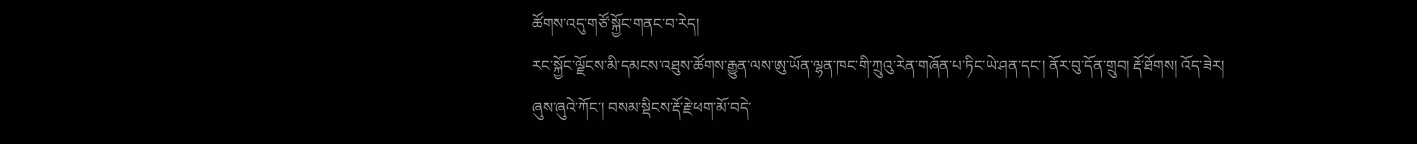ཚོགས་འདུ་གཙོ་སྐྱོང་གནང་བ་རེད།
རང་སྐྱོང་ལྗོངས་མི་དམངས་འཐུས་ཚོགས་རྒྱུན་ལས་ཨུ་ཡོན་ལྷན་ཁང་གི་ཀྲུའུ་རེན་གཞོན་པ་ཏིང་ཡེ་ཤན་དང་། ནོར་བུ་དོན་གྲུབ། རྡོ་ཐོགས། འོད་ཟེར། ཞུས་ཞུའེ་ཀོང་། བསམ་སྡིངས་རྡོ་རྗེ་ཕག་མོ་བདེ་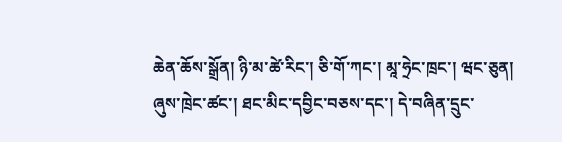ཆེན་ཆོས་སྒྲོན། ཉི་མ་ཚེ་རིང་། ཅི་གོ་ཀང་། མཱ་ཧྲེང་ཁྲང་། ཝང་ཅུན། ཞུས་ཁྲེང་ཚང་། ཐང་མིང་དབྱིང་བཅས་དང་། དེ་བཞིན་དྲུང་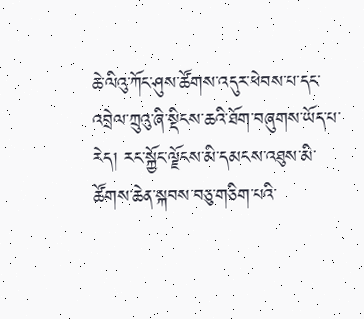ཆེ་ལིའུ་ཀོང་ཤུས་ཚོགས་འདུར་ཕེབས་པ་དང་འབྲེལ་ཀྲུའུ་ཞི་སྡིངས་ཆའི་ཐོག་བཞུགས་ཡོད་པ་རེད། རང་སྐྱོང་ལྗོངས་མི་དམངས་འཐུས་མི་ཚོགས་ཆེན་སྐབས་བཅུ་གཅིག་པའི་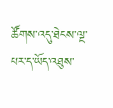ཚོགས་འདུ་ཐེངས་ལྔ་པར་ད་ཡོད་འཐུས་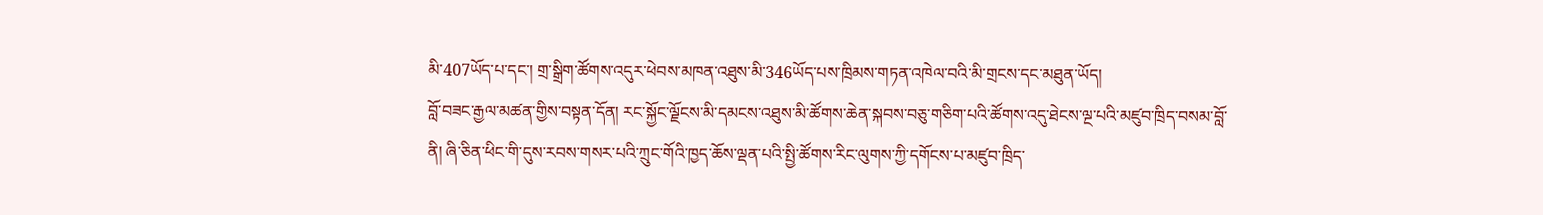མི་407ཡོད་པ་དང་། གྲ་སྒྲིག་ཚོགས་འདུར་ཕེབས་མཁན་འཐུས་མི་346ཡོད་པས་ཁྲིམས་གཏན་འཁེལ་བའི་མི་གྲངས་དང་མཐུན་ཡོད།
བློ་བཟང་རྒྱལ་མཚན་གྱིས་བསྟན་དོན། རང་སྐྱོང་ལྗོངས་མི་དམངས་འཐུས་མི་ཚོགས་ཆེན་སྐབས་བཅུ་གཅིག་པའི་ཚོགས་འདུ་ཐེངས་ལྔ་པའི་མཛུབ་ཁྲིད་བསམ་བློ་ནི། ཞི་ཅིན་ཕིང་གི་དུས་རབས་གསར་པའི་ཀྲུང་གོའི་ཁྱད་ཆོས་ལྡན་པའི་སྤྱི་ཚོགས་རིང་ལུགས་ཀྱི་དགོངས་པ་མཛུབ་ཁྲིད་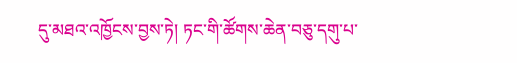དུ་མཐའ་འཁྱོངས་བྱས་ཏེ། ཏང་གི་ཚོགས་ཆེན་བཅུ་དགུ་པ་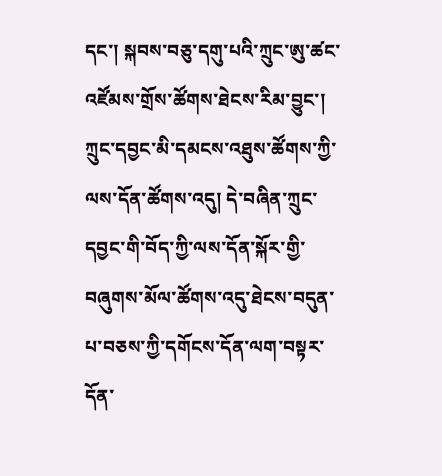དང་། སྐབས་བཅུ་དགུ་པའི་ཀྲུང་ཨུ་ཚང་འཛོམས་གྲོས་ཚོགས་ཐེངས་རིམ་བྱུང་། ཀྲུང་དབྱང་མི་དམངས་འཐུས་ཚོགས་ཀྱི་ལས་དོན་ཚོགས་འདུ། དེ་བཞིན་ཀྲུང་དབྱང་གི་བོད་ཀྱི་ལས་དོན་སྐོར་གྱི་བཞུགས་མོལ་ཚོགས་འདུ་ཐེངས་བདུན་པ་བཅས་ཀྱི་དགོངས་དོན་ལག་བསྟར་དོན་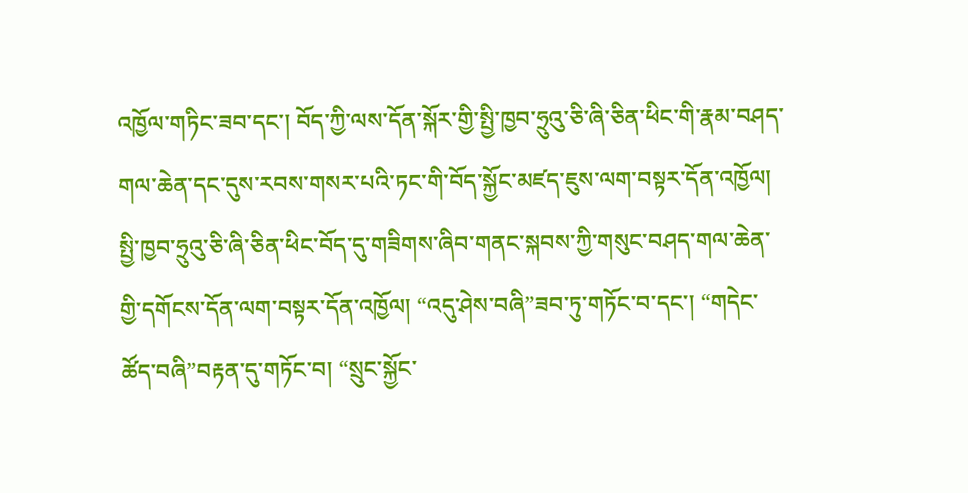འཁྱོལ་གཏིང་ཟབ་དང་། བོད་ཀྱི་ལས་དོན་སྐོར་གྱི་སྤྱི་ཁྱབ་ཧྲུའུ་ཅི་ཞི་ཅིན་ཕིང་གི་རྣམ་བཤད་གལ་ཆེན་དང་དུས་རབས་གསར་པའི་ཏང་གི་བོད་སྐྱོང་མཛད་ཇུས་ལག་བསྟར་དོན་འཁྱོལ། སྤྱི་ཁྱབ་ཧྲུའུ་ཅི་ཞི་ཅིན་ཕིང་བོད་དུ་གཟིགས་ཞིབ་གནང་སྐབས་ཀྱི་གསུང་བཤད་གལ་ཆེན་གྱི་དགོངས་དོན་ལག་བསྟར་དོན་འཁྱོལ། “འདུ་ཤེས་བཞི”ཟབ་ཏུ་གཏོང་བ་དང་། “གདེང་ཚོད་བཞི”བརྟན་དུ་གཏོང་བ། “སྲུང་སྐྱོང་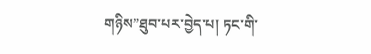གཉིས”ཐུབ་པར་བྱེད་པ། ཏང་གི་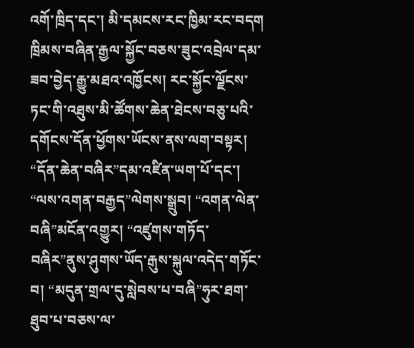འགོ་ཁྲིད་དང་། མི་དམངས་རང་ཁྱིམ་རང་བདག ཁྲིམས་བཞིན་རྒྱལ་སྐྱོང་བཅས་ཟུང་འབྲེལ་དམ་ཟབ་བྱེད་རྒྱུ་མཐའ་འཁྱོངས། རང་སྐྱོང་ལྗོངས་ཏང་གི་འཐུས་མི་ཚོགས་ཆེན་ཐེངས་བཅུ་པའི་དགོངས་དོན་ཕྱོགས་ཡོངས་ནས་ལག་བསྟར། “དོན་ཆེན་བཞིར”དམ་འཛིན་ཡག་པོ་དང་། “ལས་འགན་བརྒྱད”ལེགས་སྒྲུབ། “འགན་ལེན་བཞི”མངོན་འགྱུར། “འཛུགས་གཏོད་བཞིར”ནུས་ཤུགས་ཡོད་རྒུས་སྐུལ་འདེད་གཏོང་བ། “མདུན་གྲལ་དུ་སླེབས་པ་བཞི”ཧུར་ཐག་ཐུབ་པ་བཅས་ལ་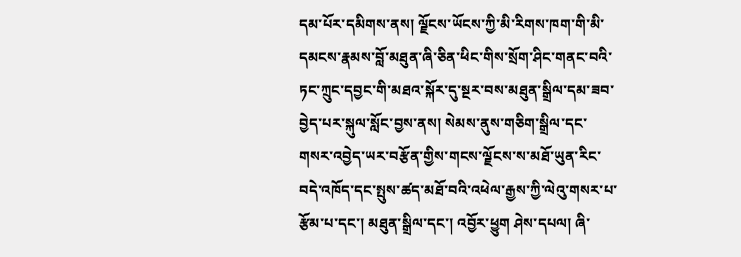དམ་པོར་དམིགས་ནས། ལྗོངས་ཡོངས་ཀྱི་མི་རིགས་ཁག་གི་མི་དམངས་རྣམས་བློ་མཐུན་ཞི་ཅིན་ཕིང་གིས་སྲོག་ཤིང་གནང་བའི་ཏང་ཀྲུང་དབྱང་གི་མཐའ་སྐོར་དུ་སྔར་བས་མཐུན་སྒྲིལ་དམ་ཟབ་བྱེད་པར་སྐུལ་སློང་བྱས་ནས། སེམས་ནུས་གཅིག་སྒྲིལ་དང་གསར་འབྱེད་ཡར་བརྩོན་གྱིས་གངས་ལྗོངས་ས་མཐོ་ཡུན་རིང་བདེ་འཁོད་དང་སྤུས་ཚད་མཐོ་བའི་འཕེལ་རྒྱས་ཀྱི་ལེའུ་གསར་པ་རྩོམ་པ་དང་། མཐུན་སྒྲིལ་དང་། འབྱོར་ཕྱུག ཤེས་དཔལ། ཞི་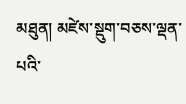མཐུན། མཛེས་སྡུག་བཅས་ལྡན་པའི་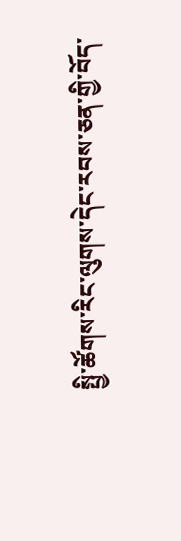སྤྱི་ཚོགས་རིང་ལུགས་དེང་རབས་ཅན་གྱི་བོད་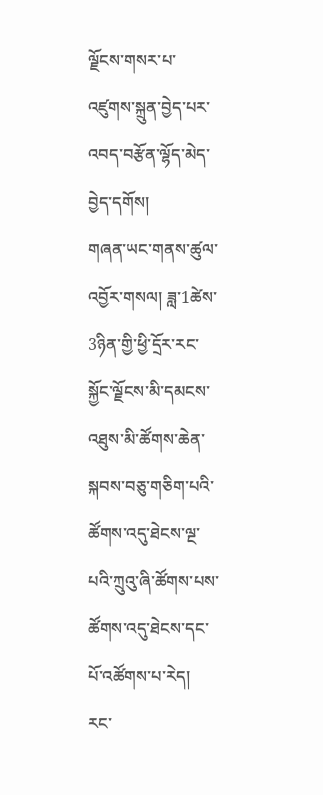ལྗོངས་གསར་པ་འཛུགས་སྐྲུན་བྱེད་པར་འབད་བརྩོན་ལྷོད་མེད་བྱེད་དགོས།
གཞན་ཡང་གནས་ཚུལ་འབྱོར་གསལ། ཟླ་1ཚེས་3ཉིན་གྱི་ཕྱི་དྲོར་རང་སྐྱོང་ལྗོངས་མི་དམངས་འཐུས་མི་ཚོགས་ཆེན་སྐབས་བཅུ་གཅིག་པའི་ཚོགས་འདུ་ཐེངས་ལྔ་པའི་ཀྲུའུ་ཞི་ཚོགས་པས་ཚོགས་འདུ་ཐེངས་དང་པོ་འཚོགས་པ་རེད།
རང་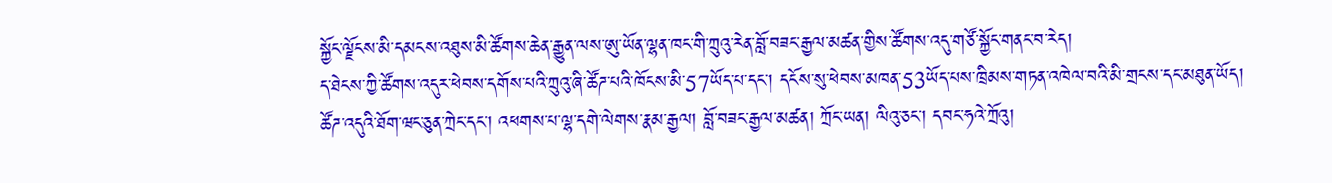སྐྱོང་ལྗོངས་མི་དམངས་འཐུས་མི་ཚོགས་ཆེན་རྒྱུན་ལས་ཨུ་ཡོན་ལྷན་ཁང་གི་ཀྲུའུ་རེན་བློ་བཟང་རྒྱལ་མཚན་གྱིས་ཚོགས་འདུ་གཙོ་སྐྱོང་གནང་བ་རེད།
ད་ཐེངས་ཀྱི་ཚོགས་འདུར་ཕེབས་དགོས་པའི་ཀྲུའུ་ཞི་ཚོཌ་པའི་ཁོངས་མི་57ཡོད་པ་དང་། དངོས་སུ་ཕེབས་མཁན་53ཡོད་པས་ཁྲིམས་གཏན་འཁེལ་བའི་མི་གྲངས་དང་མཐུན་ཡོད།
ཚོཌ་འདུའི་ཐོག་ཝང་ཅུན་ཀྲེང་དང་། འཕགས་པ་ལྷ་དགེ་ལེགས་རྣམ་རྒྱལ། བློ་བཟང་རྒྱལ་མཚན། ཀྲོང་ཡན། ལིའུ་ཅང་། དབང་ཧའེ་ཀྲོའུ།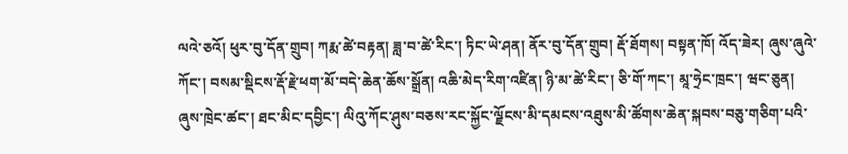ལའེ་ཅའོ། ཕུར་བུ་དོན་གྲུབ། ཀརྨ་ཚེ་བརྟན། ཟླ་བ་ཚེ་རིང་། ཏིང་ཡེ་ཤན། ནོར་བུ་དོན་གྲུབ། རྡོ་ཐོགས། བསྟན་ཁོ། འོད་ཟེར། ཞུས་ཞུའེ་ཀོང་། བསམ་སྡིངས་རྡོ་རྗེ་ཕག་མོ་བདེ་ཆེན་ཆོས་སྒྲོན། འཆི་མེད་རིག་འཛིན། ཉི་མ་ཚེ་རིང་། ཅི་གོ་ཀང་། མཱ་ཧྲེང་ཁྲང་། ཝང་ཅུན། ཞུས་ཁྲེང་ཚང་། ཐང་མིང་དབྱིང་། ལིའུ་ཀོང་ཤུས་བཅས་རང་སྐྱོང་ལྗོངས་མི་དམངས་འཐུས་མི་ཚོགས་ཆེན་སྐབས་བཅུ་གཅིག་པའི་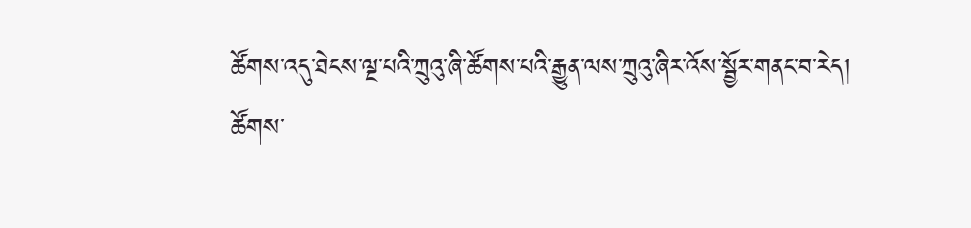ཚོགས་འདུ་ཐེངས་ལྔ་པའི་ཀྲུའུ་ཞི་ཚོགས་པའི་རྒྱུན་ལས་ཀྲུའུ་ཞིར་འོས་སྦྱོར་གནང་བ་རེད།
ཚོགས་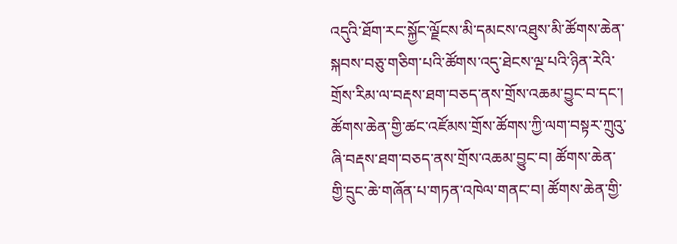འདུའི་ཐོག་རང་སྐྱོང་ལྗོངས་མི་དམངས་འཐུས་མི་ཚོགས་ཆེན་སྐབས་བཅུ་གཅིག་པའི་ཚོགས་འདུ་ཐེངས་ལྔ་པའི་ཉིན་རེའི་གྲོས་རིམ་ལ་བརྡས་ཐག་བཅད་ནས་གྲོས་འཆམ་བྱུང་བ་དང་། ཚོགས་ཆེན་གྱི་ཚང་འཛོམས་གྲོས་ཚོགས་ཀྱི་ལག་བསྟར་ཀྲུའུ་ཞི་བརྡས་ཐག་བཅད་ནས་གྲོས་འཆམ་བྱུང་བ། ཚོགས་ཆེན་གྱི་དྲུང་ཆེ་གཞོན་པ་གཏན་འཁེལ་གནང་བ། ཚོགས་ཆེན་གྱི་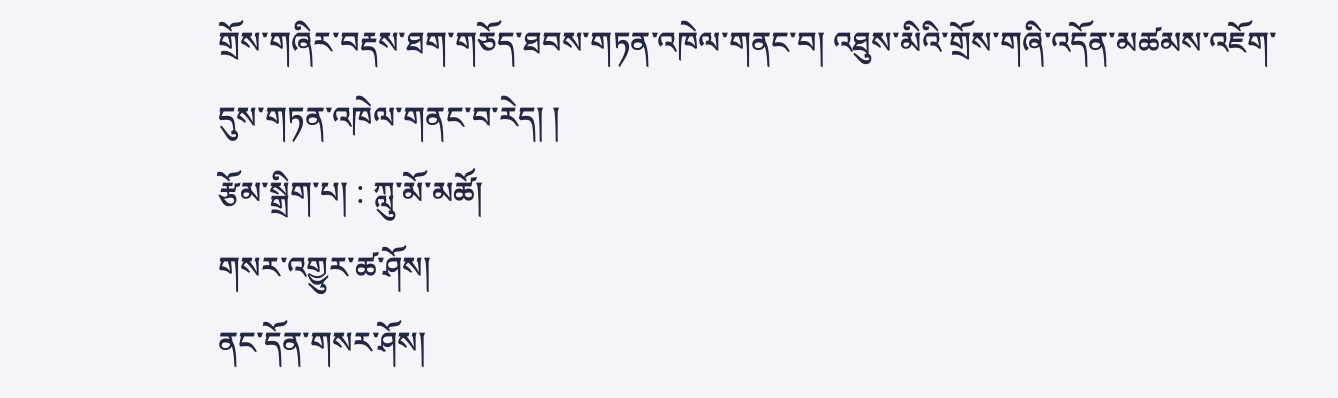གྲོས་གཞིར་བརྡས་ཐག་གཅོད་ཐབས་གཏན་འཁེལ་གནང་བ། འཐུས་མིའི་གྲོས་གཞི་འདོན་མཚམས་འཇོག་དུས་གཏན་འཁེལ་གནང་བ་རེད། །
རྩོམ་སྒྲིག་པ། : ཀླུ་མོ་མཚོ།
གསར་འགྱུར་ཚ་ཤོས།
ནང་དོན་གསར་ཤོས།